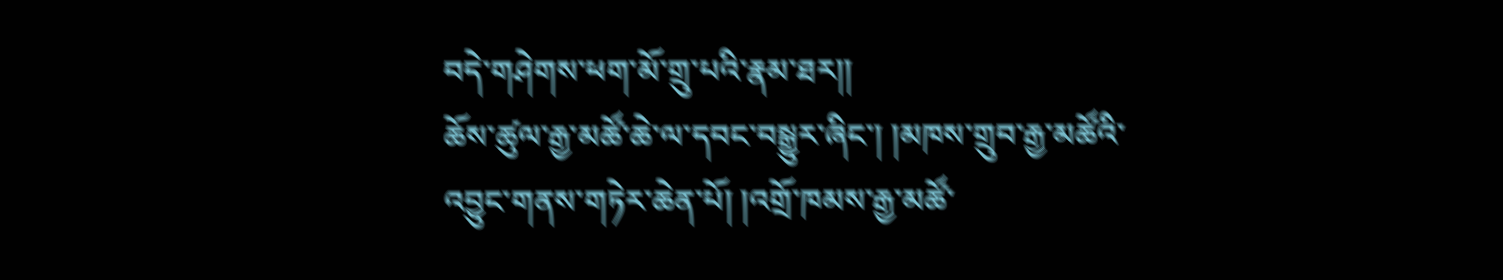བདེ་གཤེགས་ཕག་མོ་གྲུ་པའི་རྣམ་ཐར།།
ཆོས་ཚུལ་རྒྱ་མཚོ་ཆེ་ལ་དབང་བསྒྱུར་ཞིང་། །མཁས་གྲུབ་རྒྱ་མཚོའི་འབྱུང་གནས་གཏེར་ཆེན་པོ། །འགྲོ་ཁམས་རྒྱ་མཚོ་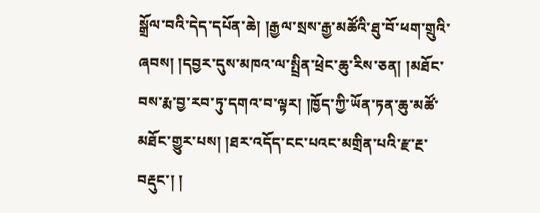སྒྲོལ་བའི་དེད་དཔོན་ཆེ། །རྒྱལ་སྲས་རྒྱ་མཚོའི་ཐུ་བོ་ཕག་གྲུའི་ཞབས། །དབྱར་དུས་མཁའ་ལ་སྤྲིན་ཕྲེང་ཆུ་རིས་ཅན། །མཐོང་བས་རྨ་བྱ་རབ་ཏུ་དགའ་བ་ལྟར། །ཁྱོད་ཀྱི་ཡོན་ཏན་ཆུ་མཚོ་མཐོང་གྱུར་པས། །ཐར་འདོད་ངང་པའང་མགྲིན་པའི་རྫ་རྔ་བརྡུང་། །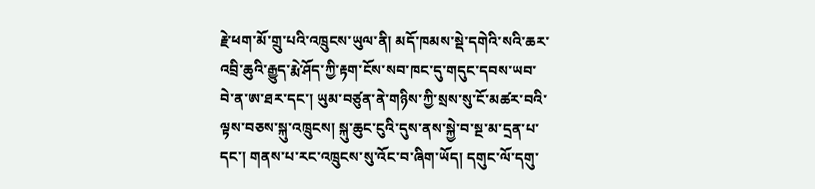རྗེ་ཕག་མོ་གྲུ་པའི་འཁྲུངས་ཡུལ་ནི། མདོ་ཁམས་སྡེ་དགེའི་སའི་ཆར་འབྲི་ཆུའི་རྒྱུད་རྨེ་ཤོད་ཀྱི་རྟག་ངོས་སབ་ཁང་དུ་གདུང་དབས་ཡབ་བེ་ན་ཨ་ཐར་དང་། ཡུམ་བཙུན་ནེ་གཉིས་ཀྱི་སྲས་སུ་ངོ་མཚར་བའི་ལྟས་བཅས་སྐུ་འཁྲུངས། སྐུ་ཆུང་ངུའི་དུས་ནས་སྐྱེ་བ་སྔ་མ་དྲན་པ་དང་། གནས་པ་རང་འཁྲུངས་སུ་འོང་བ་ཞིག་ཡོད། དགུང་ལོ་དགུ་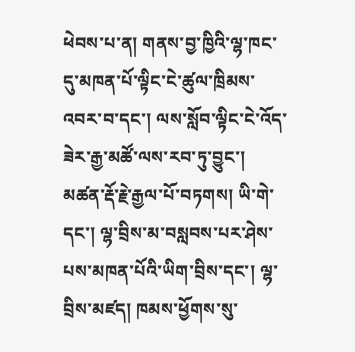ཕེབས་པ་ན། གནས་བྱ་ཁྱིའི་ལྷ་ཁང་དུ་མཁན་པོ་ལྟིང་ངེ་ཚུལ་ཁྲིམས་འབར་བ་དང་། ལས་སློབ་ལྟིང་ངེ་འོད་ཟེར་རྒྱ་མཚོ་ལས་རབ་ཏུ་བྱུང་། མཚན་རྡོ་རྗེ་རྒྱལ་པོ་བཏགས། ཡི་གེ་དང་། ལྷ་བྲིས་མ་བསླབས་པར་ཤེས་པས་མཁན་པོའི་ཡིག་བྲིས་དང་། ལྷ་བྲིས་མཛད། ཁམས་ཕྱོགས་སུ་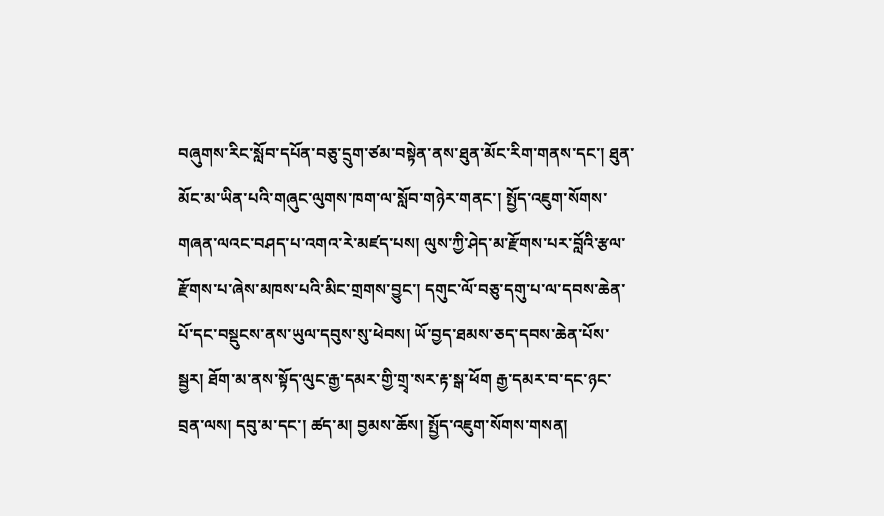བཞུགས་རིང་སློབ་དཔོན་བཅུ་དྲུག་ཙམ་བསྟེན་ནས་ཐུན་མོང་རིག་གནས་དང་། ཐུན་མོང་མ་ཡིན་པའི་གཞུང་ལུགས་ཁག་ལ་སློབ་གཉེར་གནང་། སྤྱོད་འཇུག་སོགས་གཞན་ལའང་བཤད་པ་འགའ་རེ་མཛད་པས། ལུས་ཀྱི་ཤེད་མ་རྫོགས་པར་བློའི་རྩལ་རྫོགས་པ་ཞེས་མཁས་པའི་མིང་གྲགས་བྱུང་། དགུང་ལོ་བཅུ་དགུ་པ་ལ་དབས་ཆེན་པོ་དང་བསྡུངས་ནས་ཡུལ་དབུས་སུ་ཕེབས། ཡོ་བྱད་ཐམས་ཅད་དབས་ཆེན་པོས་སྦྱར། ཐོག་མ་ནས་སྟོད་ལུང་རྒྱ་དམར་གྱི་གྲྭ་སར་རྟ་སྒ་ཕོག རྒྱ་དམར་བ་དང་ཉང་བྲན་ལས། དབུ་མ་དང་། ཚད་མ། བྱམས་ཆོས། སྤྱོད་འཇུག་སོགས་གསན།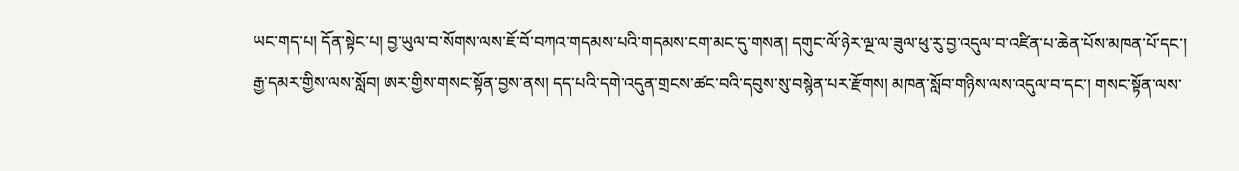ཡང་གད་པ། དོན་སྟེང་པ། བྱ་ཡུལ་བ་སོགས་ལས་ཇོ་བོ་བཀའ་གདམས་པའི་གདམས་ངག་མང་དུ་གསན། དགུང་ལོ་ཉེར་ལྔ་ལ་ཟུལ་ཕུ་རུ་བྱ་འདུལ་བ་འཛིན་པ་ཆེན་པོས་མཁན་པོ་དང་། རྒྱ་དམར་གྱིས་ལས་སློབ། ཨར་གྱིས་གསང་སྟོན་བྱས་ནས། དད་པའི་དགེ་འདུན་གྲངས་ཚང་བའི་དབུས་སུ་བསྙེན་པར་རྫོགས། མཁན་སློབ་གཉིས་ལས་འདུལ་བ་དང་། གསང་སྟོན་ལས་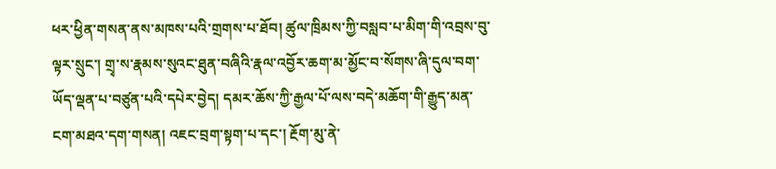ཕར་ཕྱིན་གསན་ནས་མཁས་པའི་གྲགས་པ་ཐོབ། ཚུལ་ཁྲིམས་ཀྱི་བསླབ་པ་མིག་གི་འབྲས་བུ་ལྟར་སྲུང་། གྲྭ་ས་རྣམས་སུའང་ཐུན་བཞིའི་རྣལ་འབྱོར་ཆག་མ་མྱོང་བ་སོགས་ཞི་དུལ་བག་ཡོད་ལྡན་པ་བཙུན་པའི་དཔེར་བྱེད། དམར་ཆོས་ཀྱི་རྒྱལ་པོ་ལས་བདེ་མཆོག་གི་རྒྱུད་མན་ངག་མཐའ་དག་གསན། འཇང་བྲག་སྟག་པ་དང་། རྔོག་མུ་ནེ་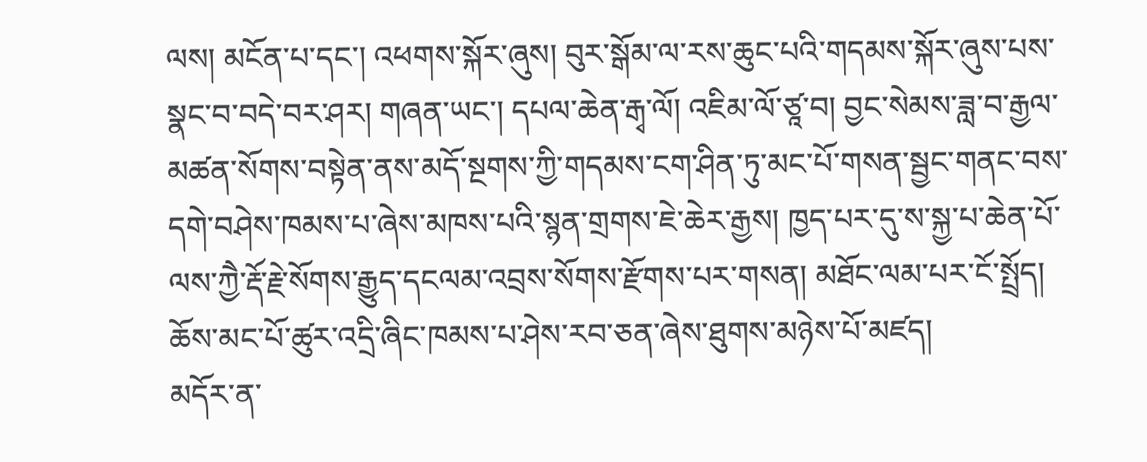ལས། མངོན་པ་དང་། འཕགས་སྐོར་ཞུས། བུར་སྒོམ་ལ་རས་ཆུང་པའི་གདམས་སྐོར་ཞུས་པས་སྣང་བ་བདེ་བར་ཤར། གཞན་ཡང་། དཔལ་ཆེན་རྒྭ་ལོ། འཇིམ་ལོ་ཙཱ་བ། བྱང་སེམས་ཟླ་བ་རྒྱལ་མཚན་སོགས་བསྟེན་ནས་མདོ་སྔགས་ཀྱི་གདམས་ངག་ཤིན་ཏུ་མང་པོ་གསན་སྦྱང་གནང་བས་དགེ་བཤེས་ཁམས་པ་ཞེས་མཁས་པའི་སྙན་གྲགས་ཇེ་ཆེར་རྒྱས། ཁྱད་པར་དུ་ས་སྐྱ་པ་ཆེན་པོ་ལས་ཀྱཻ་རྡོ་རྗེ་སོགས་རྒྱུད་དངལམ་འབྲས་སོགས་རྫོགས་པར་གསན། མཐོང་ལམ་པར་ངོ་སྤྲོད། ཆོས་མང་པོ་ཚུར་འདྲི་ཞིང་ཁམས་པ་ཤེས་རབ་ཅན་ཞེས་ཐུགས་མཉེས་པོ་མཛད།
མདོར་ན་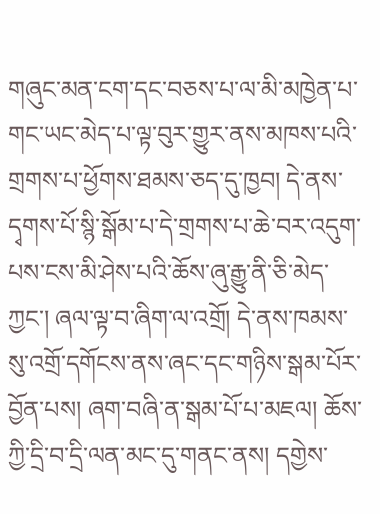གཞུང་མན་ངག་དང་བཅས་པ་ལ་མི་མཁྱེན་པ་གང་ཡང་མེད་པ་ལྟ་བུར་གྱུར་ནས་མཁས་པའི་གྲགས་པ་ཕྱོགས་ཐམས་ཅད་དུ་ཁྱབ། དེ་ནས་དྭགས་པོ་སྙི་སྒོམ་པ་དེ་གྲགས་པ་ཆེ་བར་འདུག་པས་ངས་མི་ཤེས་པའི་ཆོས་ཞུ་རྒྱུ་ནི་ཅི་མེད་ཀྱང་། ཞལ་ལྟ་བ་ཞིག་ལ་འགྲོ། དེ་ནས་ཁམས་སུ་འགྲོ་དགོངས་ནས་ཞང་དང་གཉིས་སྒམ་པོར་བྱོན་པས། ཞག་བཞི་ན་སྒམ་པོ་པ་མཇལ། ཆོས་ཀྱི་དྲི་བ་དྲི་ལན་མང་དུ་གནང་ནས། དགྱེས་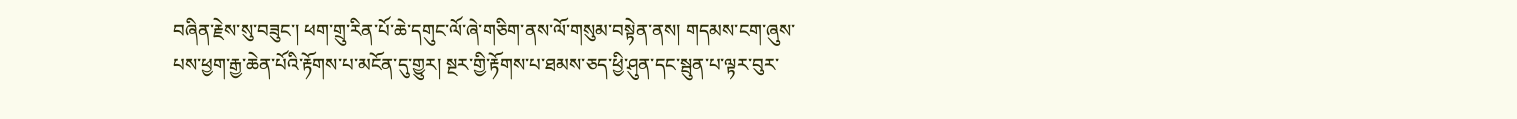བཞིན་རྗེས་སུ་བཟུང་། ཕག་གྲུ་རིན་པོ་ཆེ་དགུང་ལོ་ཞེ་གཅིག་ནས་ལོ་གསུམ་བསྟེན་ནས། གདམས་ངག་ཞུས་པས་ཕྱག་རྒྱ་ཆེན་པོའི་རྟོགས་པ་མངོན་དུ་གྱུར། སྔར་གྱི་རྟོགས་པ་ཐམས་ཅད་ཕྱི་ཤུན་དང་སྦུན་པ་ལྟར་བུར་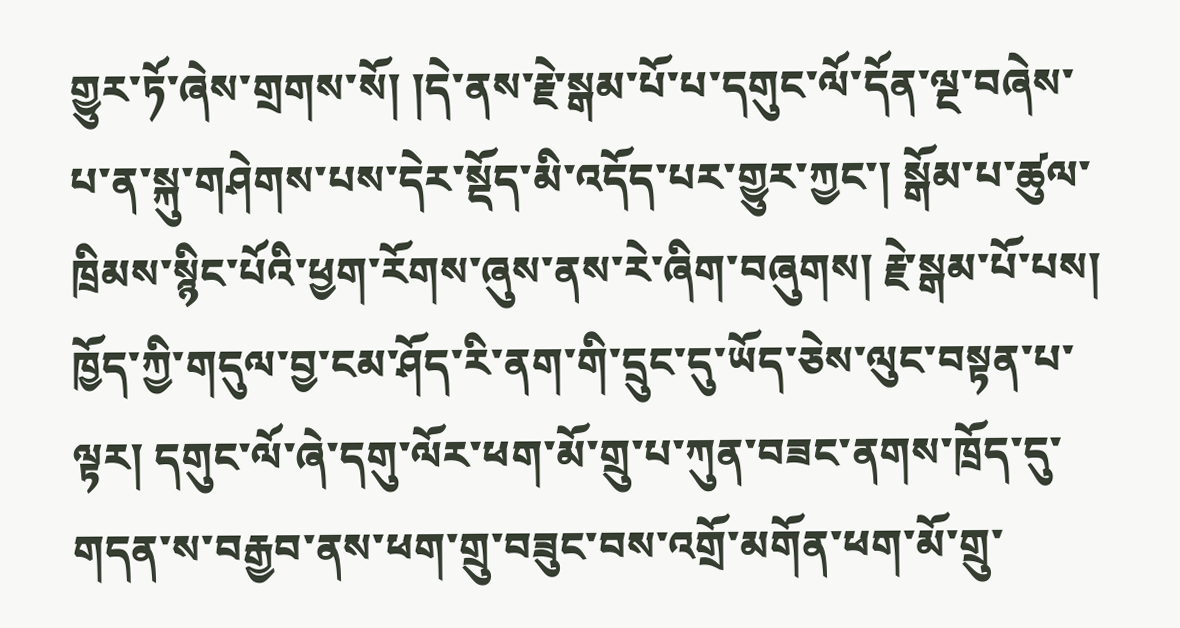གྱུར་ཏོ་ཞེས་གྲགས་སོ། །དེ་ནས་རྗེ་སྒམ་པོ་པ་དགུང་ལོ་དོན་ལྔ་བཞེས་པ་ན་སྐུ་གཤེགས་པས་དེར་སྡོད་མི་འདོད་པར་གྱུར་ཀྱང་། སྒོམ་པ་ཚུལ་ཁྲིམས་སྙིང་པོའི་ཕྱག་རོགས་ཞུས་ནས་རེ་ཞིག་བཞུགས། རྗེ་སྒམ་པོ་པས། ཁྱོད་ཀྱི་གདུལ་བྱ་ངམ་ཤོད་རི་ནག་གི་དྲུང་དུ་ཡོད་ཅེས་ལུང་བསྟན་པ་ལྟར། དགུང་ལོ་ཞེ་དགུ་ལོར་ཕག་མོ་གྲུ་པ་ཀུན་བཟང་ནགས་ཁྲོད་དུ་གདན་ས་བརྒྱབ་ནས་ཕག་གྲུ་བཟུང་བས་འགྲོ་མགོན་ཕག་མོ་གྲུ་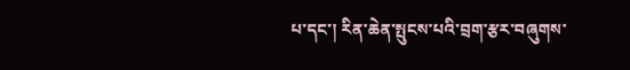པ་དང་། རིན་ཆེན་སྤུངས་པའི་བྲག་རྩར་བཞུགས་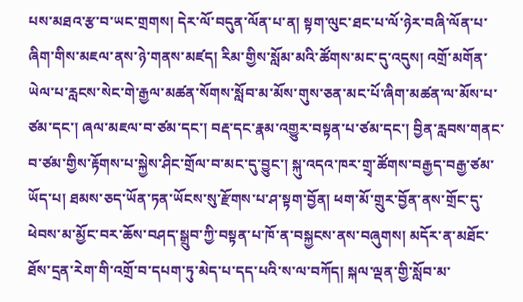པས་མཐའ་རྩ་བ་ཡང་གྲགས། དེར་ལོ་བདུན་ལོན་པ་ན། སྟག་ལུང་ཐང་པ་ལོ་ཉེར་བཞི་ལོན་པ་ཞིག་གིས་མཇལ་ནས་ཉེ་གནས་མཛད། རིམ་གྱིས་སློམ་མའི་ཚོགས་མང་དུ་འདུས། འགྲོ་མགོན་ཡེལ་པ་རླངས་སེང་གེ་རྒྱལ་མཚན་སོགས་སློབ་མ་མོས་གུས་ཅན་མང་པོ་ཞིག་མཚན་ལ་མོས་པ་ཙམ་དང་། ཞལ་མཇལ་བ་ཙམ་དང་། བརྡ་དང་རྣམ་འགྱུར་བསྟན་པ་ཙམ་དང་། བྱིན་རླབས་གནང་བ་ཙམ་གྱིས་རྟོགས་པ་སྐྱེས་ཤིང་གྲོལ་བ་མང་དུ་བྱུང་། སྐུ་འདའ་ཁར་གྲྭ་ཚོགས་བརྒྱད་བརྒྱ་ཙམ་ཡོད་པ། ཐམས་ཅད་ཡོན་ཏན་ཡོངས་སུ་རྫོགས་པ་ཤ་སྟག་བྱོན། ཕག་མོ་གྲུར་བྱོན་ནས་གྲོང་དུ་ཕེབས་མ་མྱོང་བར་ཆོས་བཤད་སྒྲུབ་ཀྱི་བསྟན་པ་ཁོ་ན་བསྐྱངས་ནས་བཞུགས། མདོར་ན་མཐོང་ཐོས་དྲན་རེག་གི་འགྲོ་བ་དཔག་ཏུ་མེད་པ་དད་པའི་ས་ལ་བཀོད། སྐལ་ལྡན་གྱི་སློབ་མ་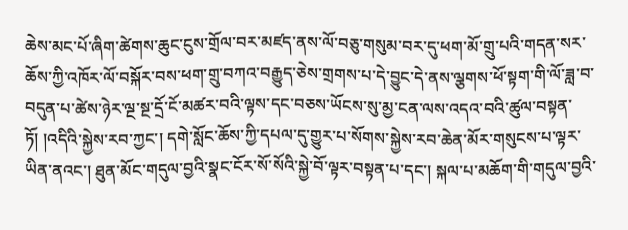ཆེས་མང་པོ་ཞིག་ཚེགས་ཆུང་ངུས་གྲོལ་བར་མཛད་ནས་ལོ་བཅུ་གསུམ་བར་དུ་ཕག་མོ་གྲུ་པའི་གདན་སར་ཆོས་ཀྱི་འཁོར་ལོ་བསྐོར་བས་ཕག་གྲུ་བཀའ་བརྒྱུད་ཅེས་གྲགས་པ་དེ་བྱུང་དེ་ནས་ལྕགས་ཕོ་སྟག་གི་ལོ་ཟླ་བ་བདུན་པ་ཚེས་ཉེར་ལྔ་སྔ་དྲོ་ངོ་མཚར་བའི་ལྟས་དང་བཅས་ཡོངས་སུ་མྱ་ངན་ལས་འདའ་བའི་ཚུལ་བསྟན་ཏོ། །འདིའི་སྐྱེས་རབ་ཀྱང་། དགེ་སློང་ཆོས་ཀྱི་དཔལ་དུ་གྱུར་པ་སོགས་སྐྱེས་རབ་ཆེན་མོར་གསུངས་པ་ལྟར་ཡིན་ནའང་། ཐུན་མོང་གདུལ་བྱའི་སྣང་ངོར་སོ་སོའི་སྐྱེ་བོ་ལྟར་བསྟན་པ་དང་། སྐལ་པ་མཆོག་གི་གདུལ་བྱའི་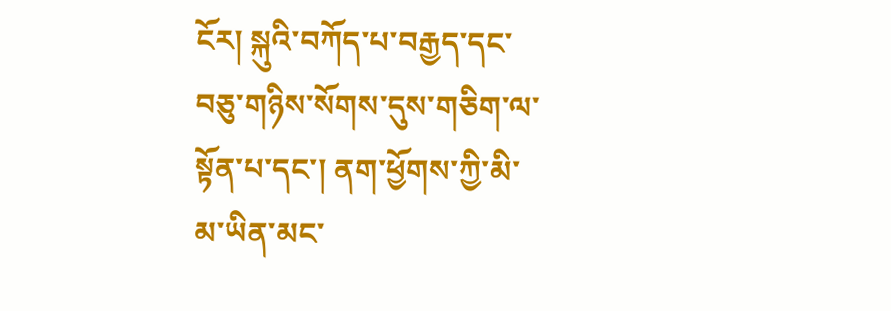ངོར། སྐུའི་བཀོད་པ་བརྒྱད་དང་བཅུ་གཉིས་སོགས་དུས་གཅིག་ལ་སྟོན་པ་དང་། ནག་ཕྱོགས་ཀྱི་མི་མ་ཡིན་མང་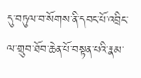དུ་བཏུལ་བ་སོགས་ནི་དབང་པོ་འབྲིང་ལ་གྲུབ་ཐོབ་ཆེན་པོ་བསྟན་པའི་རྣམ་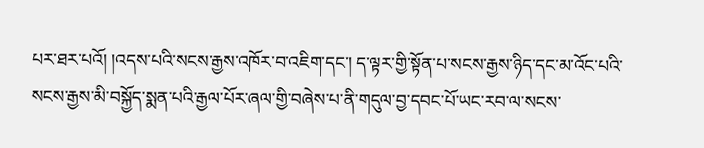པར་ཐར་པའོ། །འདས་པའི་སངས་རྒྱས་འཁོར་བ་འཇིག་དང་། ད་ལྟར་གྱི་སྟོན་པ་སངས་རྒྱས་ཉིད་དང་མ་འོང་པའི་སངས་རྒྱས་མི་བསྐྱོད་སྨན་པའི་རྒྱལ་པོར་ཞལ་གྱི་བཞེས་པ་ནི་གདུལ་བྱ་དབང་པོ་ཡང་རབ་ལ་སངས་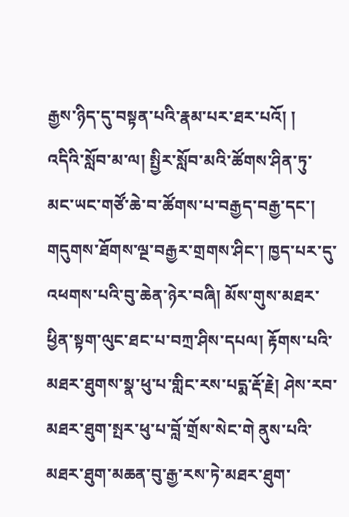རྒྱས་ཉིད་དུ་བསྟན་པའི་རྣམ་པར་ཐར་པའོ། །
འདིའི་སློབ་མ་ལ། སྤྱིར་སློབ་མའི་ཚོགས་ཤིན་ཏུ་མང་ཡང་གཙོ་ཆེ་བ་ཚོགས་པ་བརྒྱད་བརྒྱ་དང་། གདུགས་ཐོགས་ལྔ་བརྒྱར་གྲགས་ཤིང་། ཁྱད་པར་དུ་འཕགས་པའི་བུ་ཆེན་ཉེར་བཞི། མོས་གུས་མཐར་ཕྱིན་སྟག་ལུང་ཐང་པ་བཀྲ་ཤིས་དཔལ། རྟོགས་པའི་མཐར་ཐུགས་སྣ་ཕུ་པ་གླིང་རས་པདྨ་རྡོ་རྗེ། ཤེས་རབ་མཐར་ཐུག་སྤར་ཕུ་པ་བློ་གྲོས་སེང་གེ ནུས་པའི་མཐར་ཐུག་མཆན་བུ་རྒྱ་རས་ཏེ་མཐར་ཐུག་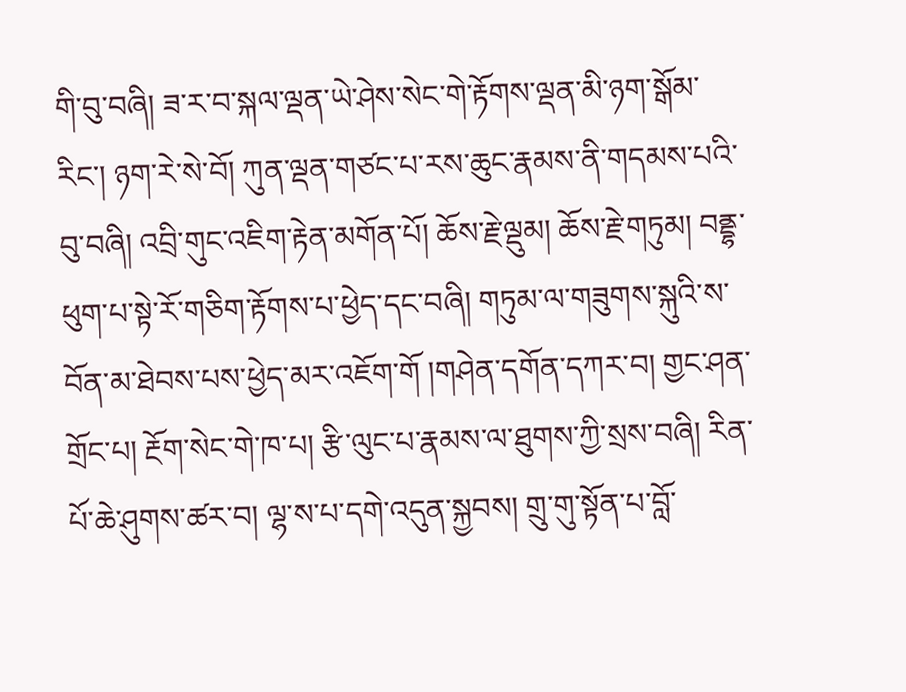གི་བུ་བཞི། ཟ་ར་བ་སྐལ་ལྡན་ཡེ་ཤེས་སེང་གེ་རྟོགས་ལྡན་མི་ཉག་སྒོམ་རིང་། ཉག་རེ་སེ་བོ། ཀུན་ལྡན་གཙང་པ་རས་ཆུང་རྣམས་ནི་གདམས་པའི་བུ་བཞི། འབྲི་གུང་འཇིག་རྟེན་མགོན་པོ། ཆོས་རྗེ་ལྡུམ། ཆོས་རྗེ་གཏུམ། བནྡྷ་ཕུག་པ་སྟེ་རོ་གཅིག་རྟོགས་པ་ཕྱེད་དང་བཞི། གཏུམ་ལ་གཟུགས་སྐུའི་ས་བོན་མ་ཐེབས་པས་ཕྱེད་མར་འཇོག་གོ །གཤེན་དགོན་དཀར་བ། གྱང་ཤན་གྲོང་པ། རྔོག་སེང་གེ་ཁ་པ། རྩི་ལུང་པ་རྣམས་ལ་ཐུགས་ཀྱི་སྲས་བཞི། རིན་པོ་ཆེ་ཤུགས་ཚར་བ། ལྷ་ས་པ་དགེ་འདུན་སྐྱབས། གྲུ་གུ་སྟོན་པ་བློ་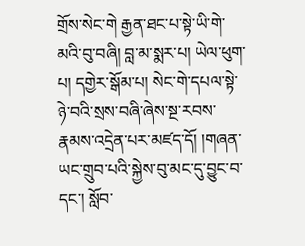གྲོས་སེང་གེ རྒྱན་ཐང་པ་སྟེ་ཡི་གེ་མའི་བུ་བཞི། བླ་མ་སྨར་པ། ཡེལ་ཕུག་པ། དགྱེར་སྒོམ་པ། སེང་གེ་དཔལ་སྟེ་ཉེ་བའི་སྲས་བཞི་ཞེས་སྔ་རབས་རྣམས་འདྲེན་པར་མཛད་དོ། །གཞན་ཡང་གྲུབ་པའི་སྐྱེས་བུ་མང་དུ་བྱུང་བ་དང་། སློབ་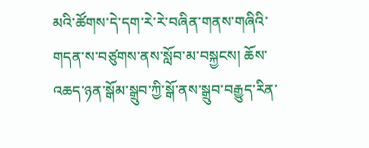མའི་ཚོགས་དེ་དག་རེ་རེ་བཞིན་གནས་གཞིའི་གདན་ས་བཙུགས་ནས་སློབ་མ་བསྐྱངས། ཆོས་འཆད་ཉན་སྒོམ་སྒྲུབ་ཀྱི་སྒོ་ནས་སྒྲུབ་བརྒྱུད་རིན་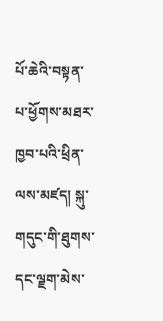པོ་ཆེའི་བསྟན་པ་ཕྱོགས་མཐར་ཁྱབ་པའི་ཕྲིན་ལས་མཛད། སྐུ་གདུང་གི་ཐུགས་དང་ལྗག་མེས་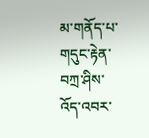མ་གནོད་པ་གདུང་རྟེན་བཀྲ་ཤིས་འོད་འབར་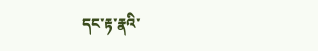དང་རྟ་རྣའི་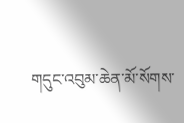གདུང་འབུམ་ཆེན་མོ་སོགས་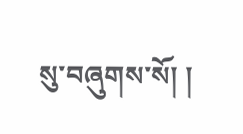སུ་བཞུགས་སོ། །